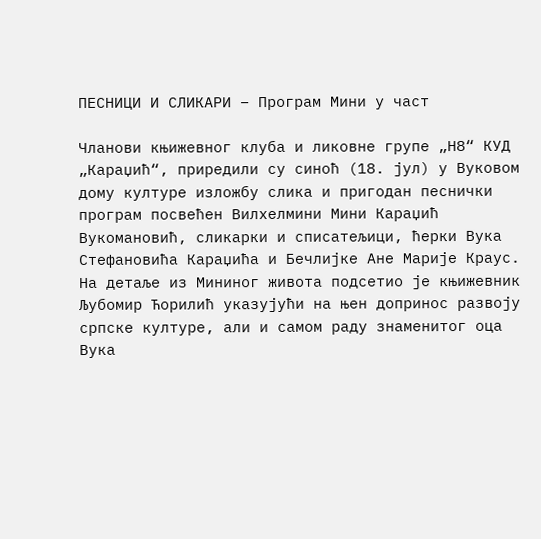ПЕСНИЦИ И СЛИКАРИ – Програм Мини у част

Чланови књижевног клуба и ликовне групе „Н8“ КУД „Караџић“, приредили су синоћ (18. јул) у Вуковом дому културе изложбу слика и пригодан песнички програм посвећен Вилхелмини Мини Караџић Вукомановић, сликарки и списатељици, ћерки Вука Стефановића Караџића и Бечлијке Ане Марије Краус. На детаље из Мининог живота подсетио је књижевник Љубомир Ћорилић указујући на њен допринос развоју српске културе, али и самом раду знаменитог оца Вука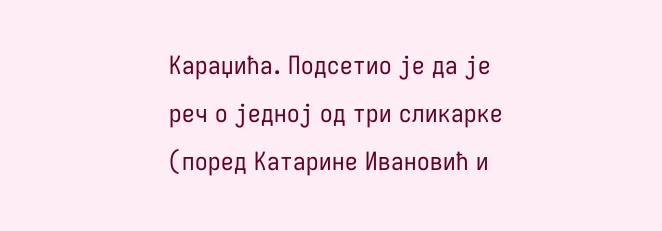Караџића. Подсетио је да је реч о једној од три сликарке (поред Катарине Ивановић и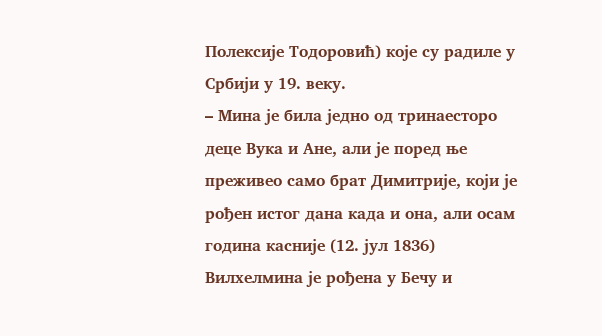Полексије Тодоровић) које су радиле у Србији у 19. веку.
– Мина је била једно од тринаесторо деце Вука и Ане, али је поред ње преживео само брат Димитрије, који је рођен истог дана када и она, али осам година касније (12. јул 1836) Вилхелмина је рођена у Бечу и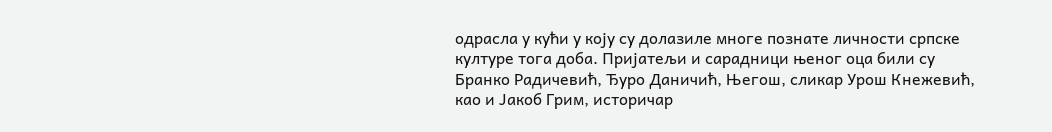одрасла у кући у коју су долазиле многе познате личности српске културе тога доба. Пријатељи и сарадници њеног оца били су Бранко Радичевић, Ђуро Даничић, Његош, сликар Урош Кнежевић, као и Јакоб Грим, историчар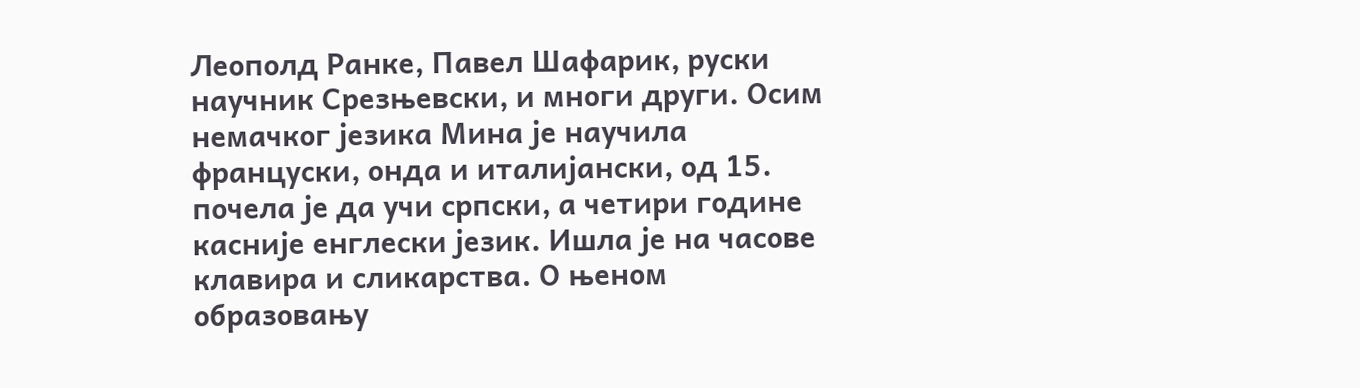Леополд Ранке, Павел Шафарик, руски научник Срезњевски, и многи други. Осим немачког језика Мина је научила француски, онда и италијански, од 15. почела је да учи српски, а четири године касније енглески језик. Ишла је на часове клавира и сликарства. О њеном образовању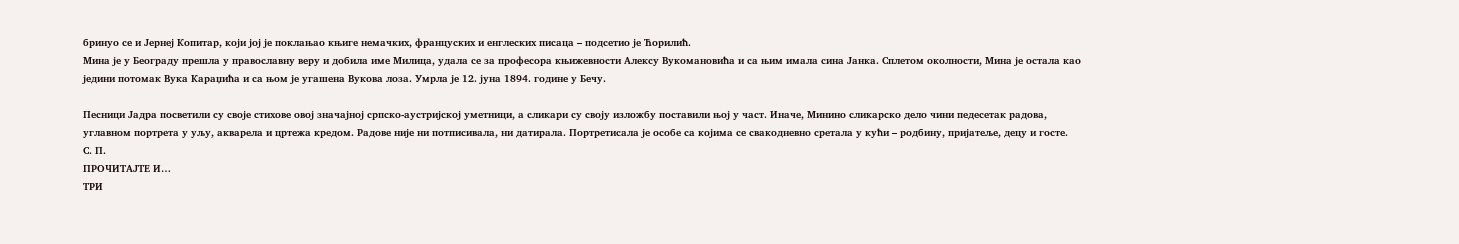бринуо се и Јернеј Копитар, који јој је поклањао књиге немачких, француских и енглеских писаца – подсетио је Ћорилић.
Мина је у Београду прешла у православну веру и добила име Милица, удала се за професора књижевности Алексу Вукомановића и са њим имала сина Јанка. Сплетом околности, Мина је остала као једини потомак Вука Караџића и са њом је угашена Вукова лоза. Умрла је 12. јуна 1894. године у Бечу.

Песници Јадра посветили су своје стихове овој значајној српско-аустријској уметници, а сликари су своју изложбу поставили њој у част. Иначе, Минино сликарско дело чини педесетак радова, углавном портрета у уљу, акварела и цртежа кредом. Радове није ни потписивала, ни датирала. Портретисала је особе са којима се свакодневно сретала у кући – родбину, пријатеље, децу и госте.
С. П.
ПРОЧИТАЈТЕ И…
ТРИ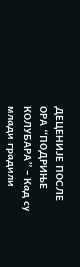ДЕЦЕНИЈЕ ПОСЛЕ ОРА “ПОДРИЊЕ КОЛУБАРА” – Кад су млади градили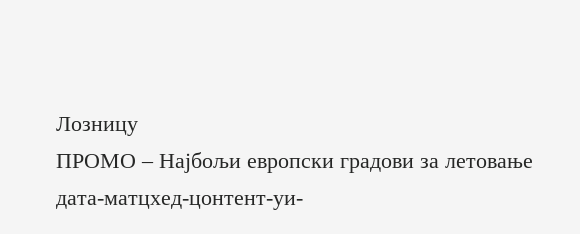Лозницу
ПРОМО – Најбољи европски градови за летовање
дата-матцхед-цонтент-уи-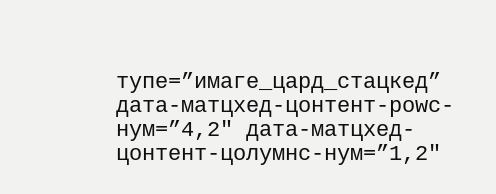тyпе=”имаге_цард_стацкед” дата-матцхед-цонтент-роwс-нум=”4,2″ дата-матцхед-цонтент-цолумнс-нум=”1,2″